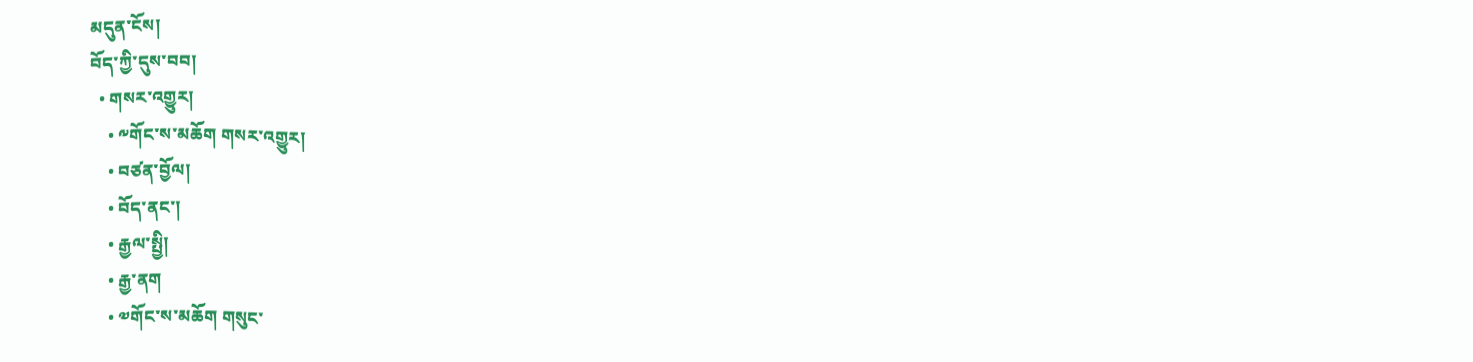མདུན་ངོས།
བོད་ཀྱི་དུས་བབ།
  • གསར་འགྱུར།
    • ༸གོང་ས་མཆོག གསར་འགྱུར།
    • བཙན་བྱོལ།
    • བོད་ནང་།
    • རྒྱལ་སྤྱི།
    • རྒྱ་ནག
    • ༧གོང་ས་མཆོག གསུང་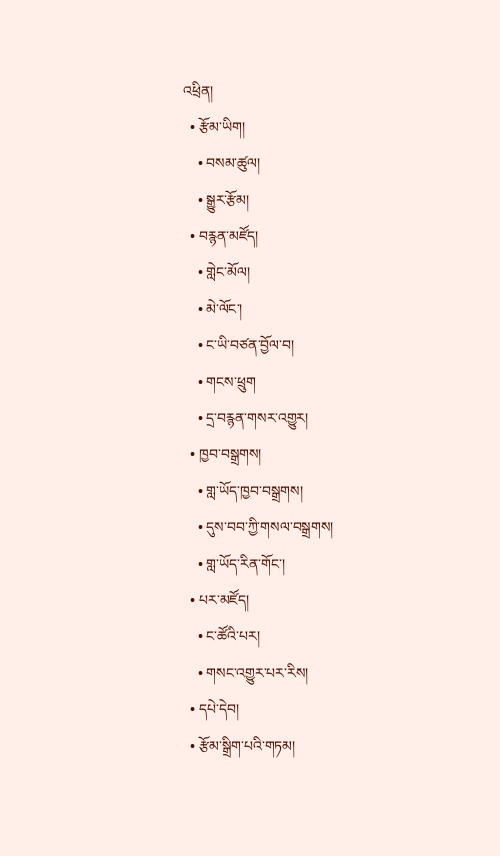འཕྲིན།
  • རྩོམ་ཡིག།
    • བསམ་ཚུལ།
    • སྒྱུར་རྩོམ།
  • བརྙན་མཛོད།
    • གླེང་མོལ།
    • མེ་ལོང་།
    • ང་ཡི་བཙན་བྱོལ་བ།
    • གངས་ཕྲུག
    • དྲ་བརྙན་གསར་འགྱུར།
  • ཁྱབ་བསྒྲགས།
    • གླ་ཡོད་ཁྱབ་བསྒྲགས།
    • དུས་བབ་ཀྱི་གསལ་བསྒྲགས།
    • གླ་ཡོད་རིན་གོང་།
  • པར་མཛོད།
    • ང་ཚོའི་པར།
    • གསང་འགྱུར་པར་རིས།
  • དཔེ་དེབ།
  • རྩོམ་སྒྲིག་པའི་གཏམ།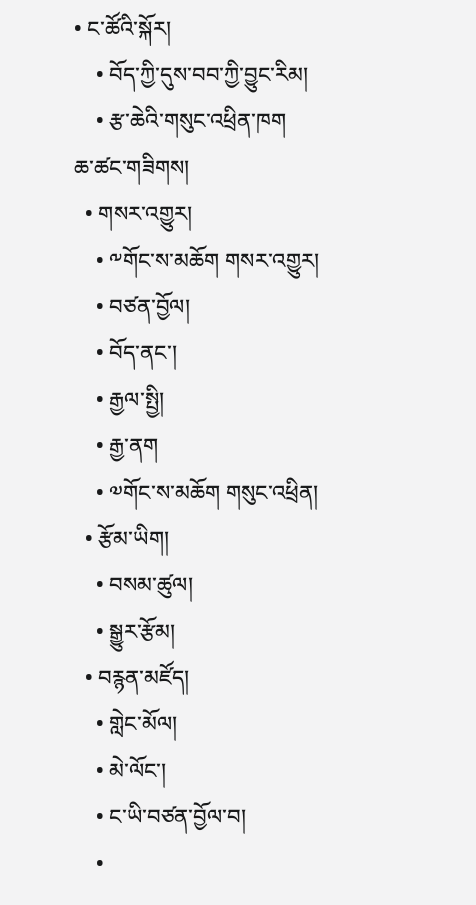• ང་ཚོའི་སྐོར།
    • བོད་ཀྱི་དུས་བབ་ཀྱི་བྱུང་རིམ།
    • རྩ་ཆེའི་གསུང་འཕྲིན་ཁག
ཆ་ཚང་གཟིགས།
  • གསར་འགྱུར།
    • ༸གོང་ས་མཆོག གསར་འགྱུར།
    • བཙན་བྱོལ།
    • བོད་ནང་།
    • རྒྱལ་སྤྱི།
    • རྒྱ་ནག
    • ༧གོང་ས་མཆོག གསུང་འཕྲིན།
  • རྩོམ་ཡིག།
    • བསམ་ཚུལ།
    • སྒྱུར་རྩོམ།
  • བརྙན་མཛོད།
    • གླེང་མོལ།
    • མེ་ལོང་།
    • ང་ཡི་བཙན་བྱོལ་བ།
    •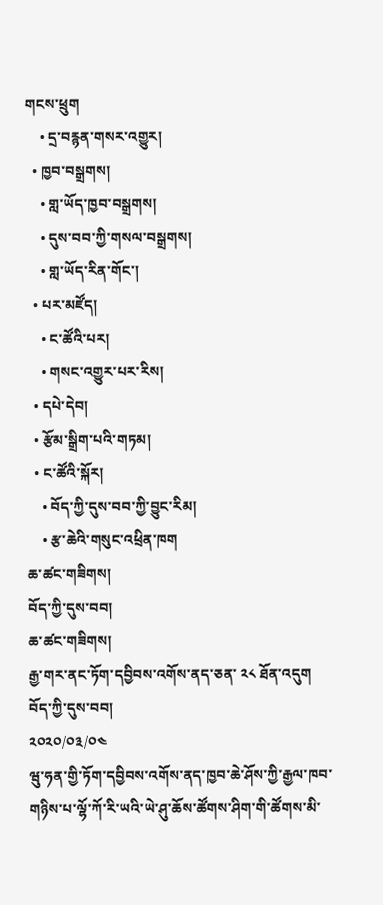གངས་ཕྲུག
    • དྲ་བརྙན་གསར་འགྱུར།
  • ཁྱབ་བསྒྲགས།
    • གླ་ཡོད་ཁྱབ་བསྒྲགས།
    • དུས་བབ་ཀྱི་གསལ་བསྒྲགས།
    • གླ་ཡོད་རིན་གོང་།
  • པར་མཛོད།
    • ང་ཚོའི་པར།
    • གསང་འགྱུར་པར་རིས།
  • དཔེ་དེབ།
  • རྩོམ་སྒྲིག་པའི་གཏམ།
  • ང་ཚོའི་སྐོར།
    • བོད་ཀྱི་དུས་བབ་ཀྱི་བྱུང་རིམ།
    • རྩ་ཆེའི་གསུང་འཕྲིན་ཁག
ཆ་ཚང་གཟིགས།
བོད་ཀྱི་དུས་བབ།
ཆ་ཚང་གཟིགས།
རྒྱ་གར་ནང་ཏོག་དབྱིབས་འགོས་ནད་ཅན་ ༢༨ ཐོན་འདུག
བོད་ཀྱི་དུས་བབ།
༢༠༢༠/༠༣/༠༤
ཝུ་ཧན་གྱི་ཏོག་དབྱིབས་འགོས་ནད་ཁྱབ་ཆེ་ཤོས་ཀྱི་རྒྱལ་ཁབ་གཉིས་པ་ལྷོ་ཀོ་རི་ཡའི་ཡེ་ཤུ་ཆོས་ཚོགས་ཤིག་གི་ཚོགས་མི་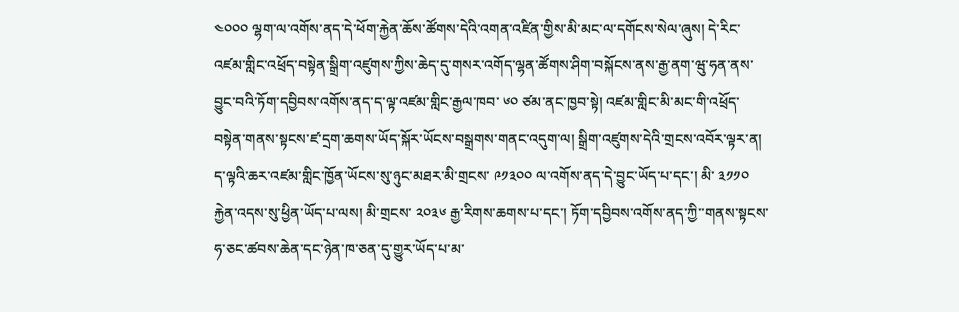༤༠༠༠ ལྷག་ལ་འགོས་ནད་དེ་ཕོག་རྐྱེན་ཆོས་ཚོགས་དེའི་འགན་འཛིན་གྱིས་མི་མང་ལ་དགོངས་སེལ་ཞུས། དེ་རིང་འཛམ་གླིང་འཕྲོད་བསྟེན་སྒྲིག་འཛུགས་ཀྱིས་ཆེད་དུ་གསར་འགོད་ལྷན་ཚོགས་ཤིག་བསྐོངས་ནས་རྒྱ་ནག་ཝུ་ཧན་ནས་བྱུང་བའི་ཏོག་དབྱིབས་འགོས་ནད་ད་ལྟ་འཛམ་གླིང་རྒྱལ་ཁབ་ ༦༠ ཙམ་ནང་ཁྱབ་སྟེ། འཛམ་གླིང་མི་མང་གི་འཕྲོད་བསྟེན་གནས་སྟངས་ཛ་དྲག་ཆགས་ཡོད་སྐོར་ཡོངས་བསྒྲགས་གནང་འདུག་ལ། སྒྲིག་འཛུགས་དེའི་གྲངས་འབོར་ལྟར་ན། ད་ལྟའི་ཆར་འཛམ་གླིང་ཁྱོན་ཡོངས་སུ་ཉུང་མཐར་མི་གྲངས་ ༩༡༣༠༠ ལ་འགོས་ནད་དེ་བྱུང་ཡོད་པ་དང་། མི་ ༣༡༡༠ རྐྱེན་འདས་སུ་ཕྱིན་ཡོད་པ་ལས། མི་གྲངས་ ༢༠༣༦ རྒྱ་རིགས་ཆགས་པ་དང་། ཏོག་དབྱིབས་འགོས་ནད་ཀྱི་་གནས་སྟངས་ཧ་ཅང་ཚབས་ཆེན་དང་ཉེན་ཁ་ཅན་དུ་གྱུར་ཡོད་པ་མ་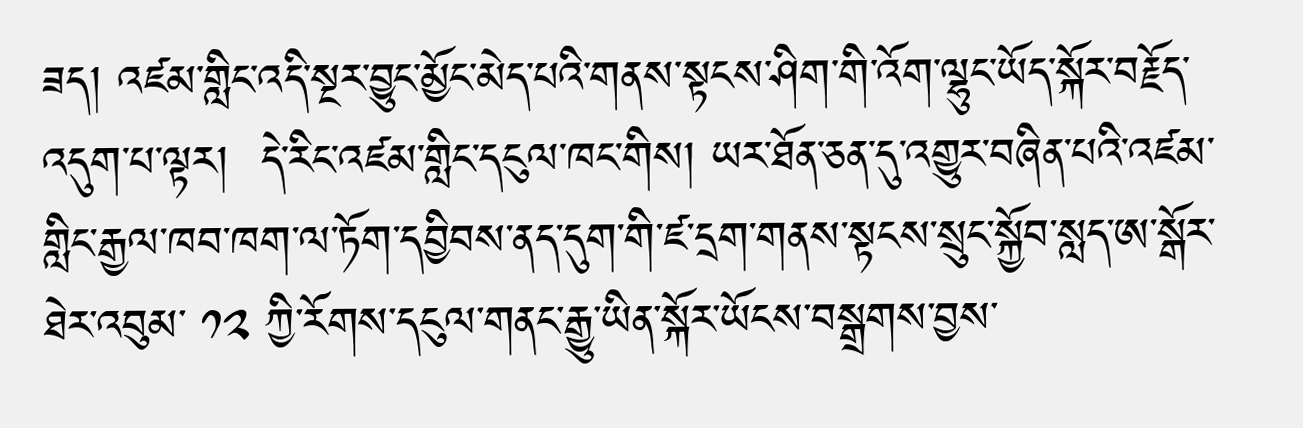ཟད། འཛམ་གླིང་འདི་སྔར་བྱུང་མྱོང་མེད་པའི་གནས་སྟངས་ཤིག་གི་འོག་ལྷུང་ཡོད་སྐོར་བརྗོད་འདུག་པ་ལྟར།  དེ་རིང་འཛམ་གླིང་དངུལ་ཁང་གིས། ཡར་ཐོན་ཅན་དུ་འགྱུར་བཞིན་པའི་འཛམ་གླིང་རྒྱལ་ཁབ་ཁག་ལ་ཏོག་དབྱིབས་ནད་དུག་གི་ཛ་དྲག་གནས་སྟངས་སྲུང་སྐྱོབ་སླད་ཨ་སྒོར་ཐེར་འབུམ་ ༡༢ ཀྱི་རོགས་དངུལ་གནང་རྒྱུ་ཡིན་སྐོར་ཡོངས་བསྒྲགས་བྱས་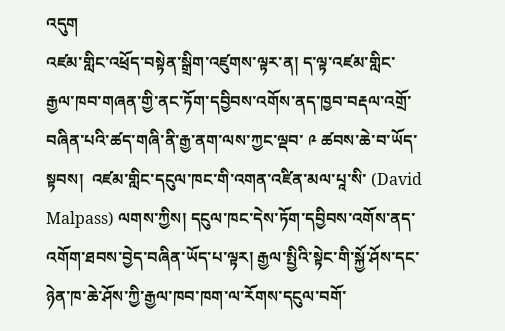འདུག
འཛམ་གླིང་འཕྲོད་བསྟེན་སྒྲིག་འཛུགས་ལྟར་ན། ད་ལྟ་འཛམ་གླིང་རྒྱལ་ཁབ་གཞན་གྱི་ནང་ཏོག་དབྱིབས་འགོས་ནད་ཁྱབ་བརྡལ་འགྲོ་བཞིན་པའི་ཚད་གཞི་ནི་རྒྱ་ནག་ལས་ཀྱང་ལྡབ་ ༩ ཚབས་ཆེ་བ་ཡོད་སྟབས།  འཛམ་གླིང་དངུལ་ཁང་གི་འགན་འཛིན་མལ་པཱ་སི་ (David Malpass) ལགས་ཀྱིས། དངུལ་ཁང་དེས་ཏོག་དབྱིབས་འགོས་ནད་འགོག་ཐབས་བྱེད་བཞིན་ཡོད་པ་ལྟར། རྒྱལ་སྤྱིའི་སྟེང་གི་སྐྱོ་ཤོས་དང་ཉེན་ཁ་ཆེ་ཤོས་ཀྱི་རྒྱལ་ཁབ་ཁག་ལ་རོགས་དངུལ་བགོ་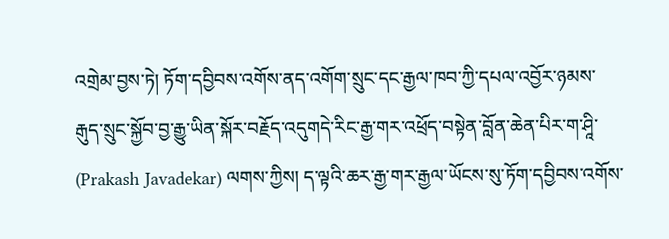འགྲེམ་བྱས་ཏེ། ཏོག་དབྱིབས་འགོས་ནད་འགོག་སྲུང་དང་རྒྱལ་ཁབ་ཀྱི་དཔལ་འབྱོར་ཉམས་རྒུད་སྲུང་སྐྱོབ་བྱ་རྒྱུ་ཡིན་སྐོར་བརྗོད་འདུགདེ་རིང་རྒྱ་གར་འཕྲོད་བསྟེན་བློན་ཆེན་པིར་ག་ཤཱི་ (Prakash Javadekar) ལགས་ཀྱིས། ད་ལྟའི་ཆར་རྒྱ་གར་རྒྱལ་ཡོངས་སུ་ཏོག་དབྱིབས་འགོས་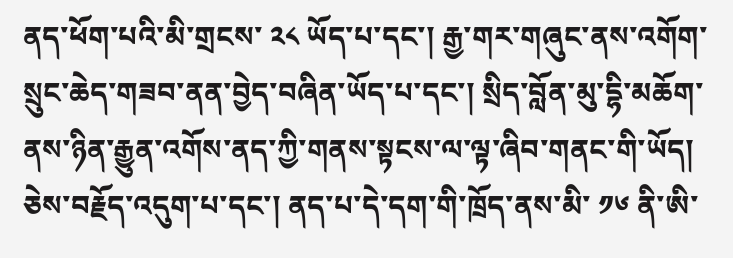ནད་ཕོག་པའི་མི་གྲངས་ ༢༨ ཡོད་པ་དང་། རྒྱ་གར་གཞུང་ནས་འགོག་སྲུང་ཆེད་གཟབ་ནན་བྱེད་བཞིན་ཡོད་པ་དང་། སྲིད་བློན་མུ་དྷི་མཆོག་ནས་ཉིན་རྒྱུན་འགོས་ནད་ཀྱི་གནས་སྟངས་ལ་ལྟ་ཞིབ་གནང་གི་ཡོད། ཅེས་བརྗོད་འདུག་པ་དང་། ནད་པ་དེ་དག་གི་ཁྲོད་ནས་མི་ ༡༦ ནི་ཨི་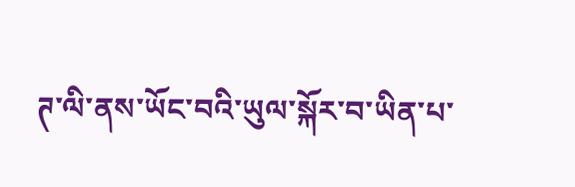ཊ་ལི་ནས་ཡོང་བའི་ཡུལ་སྐོར་བ་ཡིན་པ་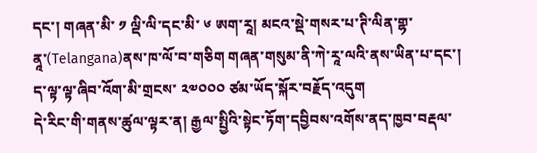དང་། གཞན་མི་ ༡ ལྡི་ལི་དང་མི་ ༦ ཨག་རཱ། མངའ་སྡེ་གསར་པ་ཊི་ལིན་གྷ་ནཱ་(Telangana)ནས་ཁ་ལོ་བ་གཅིག གཞན་གསུམ་ནི་ཀེ་རཱ་ལའི་ནས་ཡིན་པ་དང་། ད་ལྟ་ལྟ་ཞིབ་འོག་མི་གྲངས་ ༢༧༠༠༠ ཙམ་ཡོད་སྐོར་བརྗོད་འདུག
དེ་རིང་གི་གནས་ཚུལ་ལྟར་ན། རྒྱལ་སྤྱིའི་སྟེང་ཏོག་དབྱིབས་འགོས་ནད་ཁྱབ་བརྡལ་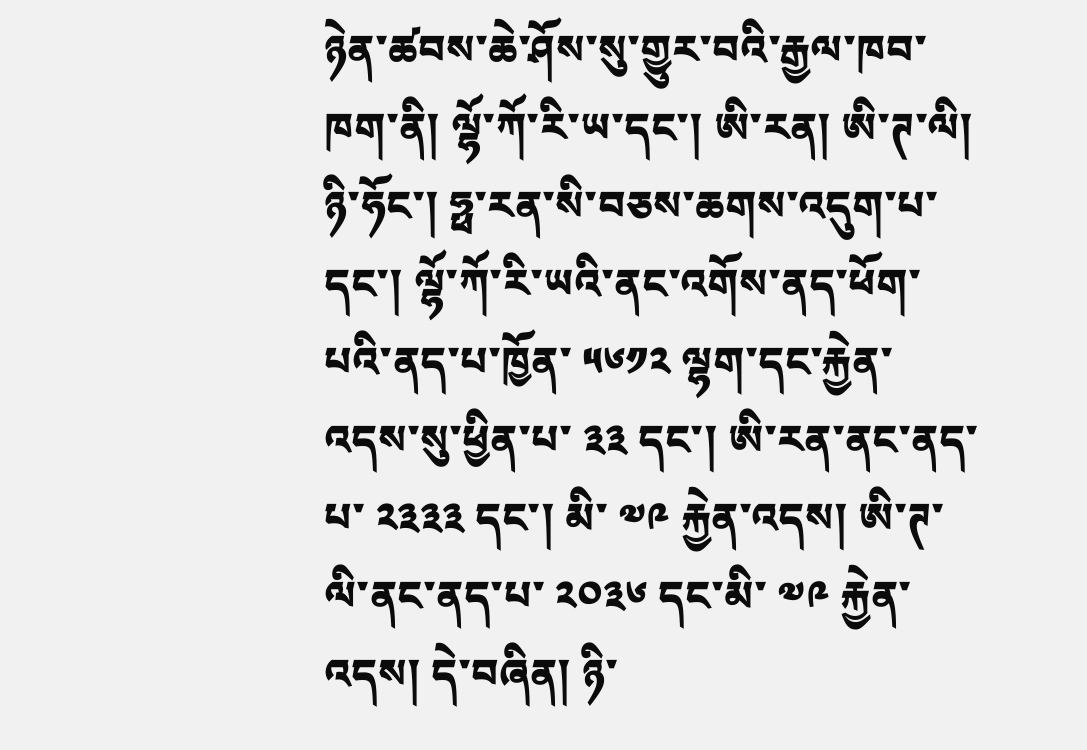ཉེན་ཚབས་ཆེ་ཤོས་སུ་གྱུར་བའི་རྒྱལ་ཁབ་ཁག་ནི། ལྷོ་ཀོ་རི་ཡ་དང་། ཨི་རན། ཨི་ཊ་ལི། ཉི་ཧོང་། ཧྥ་རན་སི་བཅས་ཆགས་འདུག་པ་དང་། ལྷོ་ཀོ་རི་ཡའི་ནང་འགོས་ནད་ཕོག་པའི་ནད་པ་ཁྱོན་ ༥༦༡༢ ལྷག་དང་རྐྱེན་འདས་སུ་ཕྱིན་པ་ ༣༣ དང་། ཨི་རན་ནང་ནད་པ་ ༢༣༣༣ དང་། མི་ ༧༩ རྐྱེན་འདས། ཨི་ཊ་ལི་ནང་ནད་པ་ ༢༠༣༦ དང་མི་ ༧༩ རྐྱེན་འདས། དེ་བཞིན། ཉི་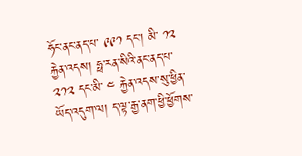ཧོང་ནང་ནད་པ་ ༩༩༡ དང་། མི་ ༡༢ རྐྱེན་འདས། ཧྥ་རན་སིའི་ནང་ནད་པ་ ༢༡༢ དང་མི་ ༤ རྐྱེན་འདས་སུ་ཕྱིན་ཡོད་འདུག་ལ། ད་ལྟ་རྒྱ་ནག་ཕྱི་ཕྱོགས་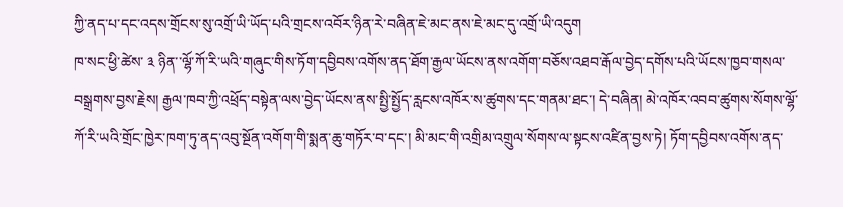ཀྱི་ནད་པ་དང་འདས་གྲོངས་སུ་འགྲོ་ཡི་ཡོད་པའི་གྲངས་འབོར་ཉིན་རེ་བཞིན་ཇེ་མང་ནས་ཇེ་མང་དུ་འགྲོ་ཡི་འདུག
ཁ་སང་ཕྱི་ཚེས་ ༣ ཉིན་་ལྷོ་ཀོ་རི་ཡའི་གཞུང་གིས་ཏོག་དབྱིབས་འགོས་ནད་ཐོག་རྒྱལ་ཡོངས་ནས་འགོག་བཅོས་འཐབ་རྒོལ་བྱེད་དགོས་པའི་ཡོངས་ཁྱབ་གསལ་བསྒྲགས་བྱས་རྗེས། རྒྱལ་ཁབ་ཀྱི་འཕྲོད་བསྟེན་ལས་བྱེད་ཡོངས་ནས་སྤྱི་སྤྱོད་རླངས་འཁོར་ས་ཚུགས་དང་གནམ་ཐང་། དེ་བཞིན། མེ་འཁོར་འབབ་ཚུགས་སོགས་ལྷོ་ཀོ་རི་ཡའི་གྲོང་ཁྱེར་ཁག་ཏུ་ནད་འབུ་སྔོན་འགོག་གི་སྨན་ཆུ་གཏོར་བ་དང་། མི་མང་གི་འགྲིམ་འགྲུལ་སོགས་ལ་སྟངས་འཛིན་བྱས་ཏེ། ཏོག་དབྱིབས་འགོས་ནད་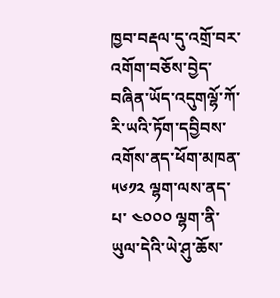ཁྱབ་བརྡལ་དུ་འགྲོ་བར་འགོག་བཅོས་བྱེད་བཞིན་ཡོད་འདུགལྷོ་ཀོ་རི་ཡའི་ཏོག་དབྱིབས་འགོས་ནད་ཕོག་མཁན་ ༥༦༡༢ ལྷག་ལས་ནད་པ་ ༤༠༠༠ ལྷག་ནི་ཡུལ་དེའི་ཡེ་ཤུ་ཆོས་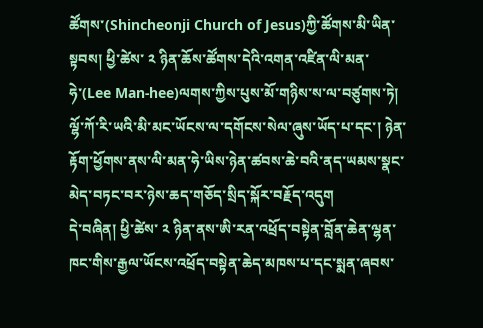ཚོགས་(Shincheonji Church of Jesus)ཀྱི་ཚོགས་མི་ཡིན་སྟབས། ཕྱི་ཚེས་ ༢ ཉིན་ཆོས་ཚོགས་དེའི་འགན་འཛིན་ལི་མན་ཧེ་(Lee Man-hee)ལགས་ཀྱིས་པུས་མོ་གཉིས་ས་ལ་བཙུགས་ཏེ། ལྷོ་ཀོ་རི་ཡའི་མི་མང་ཡོངས་ལ་དགོངས་སེལ་ཞུས་ཡོད་པ་དང་། ཉེན་རྟོག་ཕྱོགས་ནས་ལི་མན་ཧེ་ཡིས་ཉེན་ཚབས་ཆེ་བའི་ནད་ཡམས་སྣང་མེད་བཏང་བར་ཉེས་ཆད་གཅོད་སྲིད་སྐོར་བརྗོད་འདུག
དེ་བཞིན། ཕྱི་ཚེས་ ༢ ཉིན་ནས་ཨི་རན་འཕྲོད་བསྟེན་བློན་ཆེན་ལྷན་ཁང་གིས་རྒྱལ་ཡོངས་འཕྲོད་བསྟེན་ཆེད་མཁས་པ་དང་སྨན་ཞབས་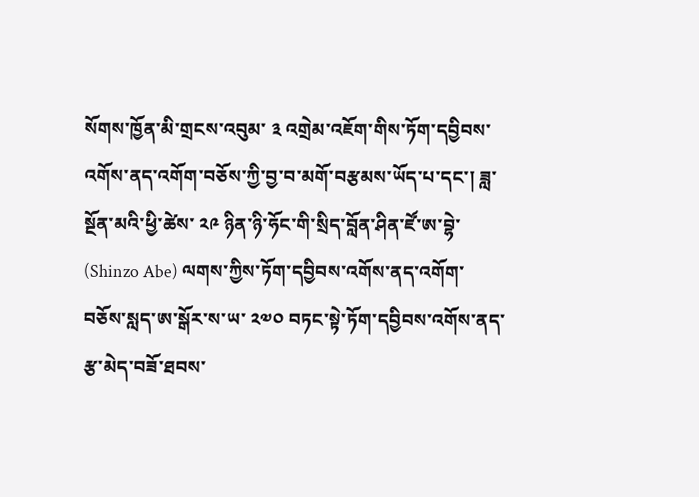སོགས་ཁྱོན་མི་གྲངས་འབུམ་ ༣ འགྲེམ་འཇོག་གིས་ཏོག་དབྱིབས་འགོས་ནད་འགོག་བཅོས་ཀྱི་བྱ་བ་མགོ་བརྩམས་ཡོད་པ་དང་། ཟླ་སྔོན་མའི་ཕྱི་ཚེས་ ༢༩ ཉིན་ཉི་ཧོང་གི་སྲིད་བློན་ཤིན་ཛོ་ཨ་བྷེ་ (Shinzo Abe) ལགས་ཀྱིས་ཏོག་དབྱིབས་འགོས་ནད་འགོག་བཅོས་སླད་ཨ་སྒོར་ས་ཡ་ ༢༧༠ བཏང་སྟེ་ཏོག་དབྱིབས་འགོས་ནད་རྩ་མེད་བཟོ་ཐབས་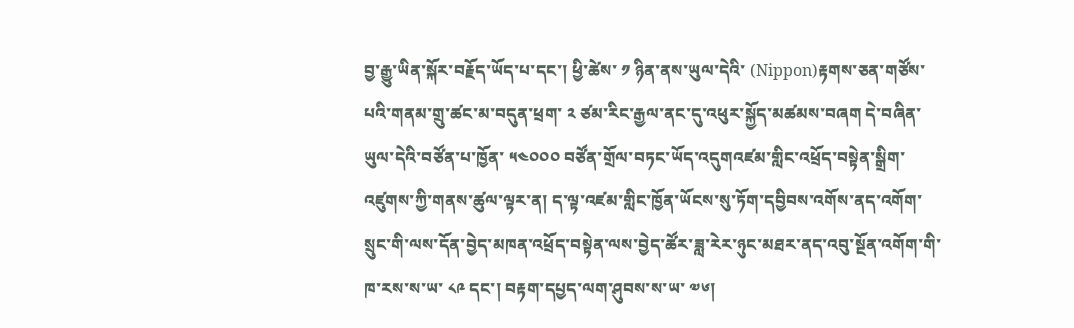བྱ་རྒྱུ་ཡིན་སྐོར་བརྗོད་ཡོད་པ་དང་། ཕྱི་ཚེས་ ༡ ཉིན་ནས་ཡུལ་དེའི་ (Nippon)རྟགས་ཅན་གཙོས་པའི་གནམ་གྲུ་ཚང་མ་བདུན་ཕྲག་ ༢ ཙམ་རིང་རྒྱལ་ནང་དུ་འཕུར་སྐྱོད་མཚམས་བཞག དེ་བཞིན་ཡུལ་དེའི་བཙོན་པ་ཁྱོན་ ༥༤༠༠༠ བཙོན་གྲོལ་བཏང་ཡོད་འདུགའཛམ་གླིང་འཕྲོད་བསྟེན་སྒྲིག་འཛུགས་ཀྱི་གནས་ཚུལ་ལྟར་ན། ད་ལྟ་འཛམ་གླིང་ཁྱོན་ཡོངས་སུ་ཏོག་དབྱིབས་འགོས་ནད་འགོག་སྲུང་གི་ལས་དོན་བྱེད་མཁན་འཕྲོད་བསྟེན་ལས་བྱེད་ཚོར་ཟླ་རེར་ཉུང་མཐར་ནད་འབུ་སྔོན་འགོག་གི་ཁ་རས་ས་ཡ་ ༨༩ དང་། བརྟག་དཔྱད་ལག་ཤུབས་ས་ཡ་ ༧༦།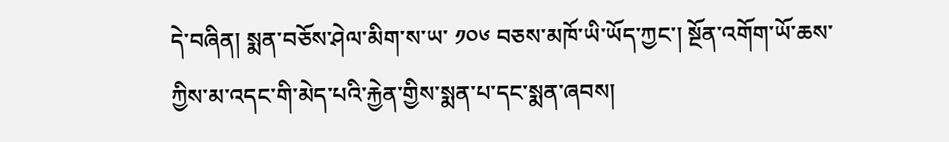དེ་བཞིན། སྨན་བཅོས་ཤེལ་མིག་ས་ཡ་ ༡༠༦ བཅས་མཁོ་ཡི་ཡོད་ཀྱང་། སྔོན་འགོག་ཡོ་ཆས་ཀྱིས་མ་འདང་གི་མེད་པའི་རྐྱེན་གྱིས་སྨན་པ་དང་སྨན་ཞབས།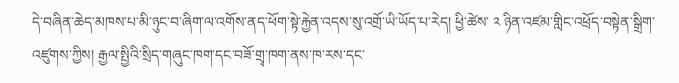དེ་བཞིན་ཆེད་མཁས་པ་མི་ཉུང་བ་ཞིག་ལ་འགོས་ནད་ཕོག་སྟེ་རྐྱེན་འདས་སུ་འགྲོ་ཡི་ཡོད་པ་རེད། ཕྱི་ཚེས་ ༢ ཉིན་འཛམ་གླིང་འཕྲོད་བསྟེན་སྒྲིག་འཛུགས་ཀྱིས། རྒྱལ་སྤྱིའི་སྲིད་གཞུང་ཁག་དང་བཟོ་གྲྭ་ཁག་ནས་ཁ་རས་དང་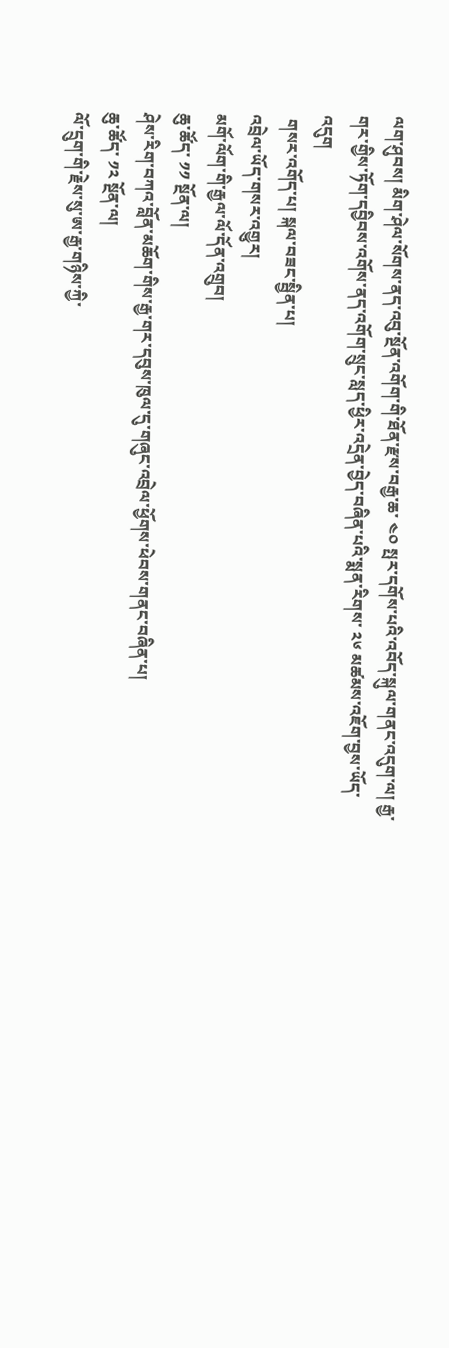ལག་ཤུབས། མིག་ཤེལ་སོགས་ནད་འབུ་སྔོན་འགོག་གི་ཐོན་རྫས་བརྒྱ་ཆ་ ༤༠ སྤར་དགོས་པའི་འབོད་སྐུལ་གནང་འདུག་ལ། རྒྱ་གར་གྱིས་ཏོག་དབྱིབས་འགོས་ནད་འགོག་སྲུང་སླད་ཕྱིར་འདྲེན་བྱེད་བཞིན་པའི་སྨན་རིགས་ ༢༦ མཚམས་འཇོག་བྱས་ཡོད་འདུག
 གསར་འགོད་པ། སྐལ་བཟང་སྦྱིན་པ།
འབྲེལ་ཡོད་གསར་འགྱུར།
མགོ་ལོག་གི་རྒྱལ་ལོ་དོན་འགྲུབ།
ཆུ་ཚོད་ ༡༡ སྔོན་ལ།
ཤེས་རིག་བཀའ་བློན་མཆོག་གིས་རྒྱ་གར་དབུས་ཁུལ་དུ་གཞུང་འབྲེལ་ཕྱོགས་ཕེབས་གནང་བཞིན་པ།
ཆུ་ཚོད་ ༡༢ སྔོན་ལ།
ལོ་དྲུག་གི་རྗེས་སུ་ཨ་རྒྱ་གཉིས་ཀྱི་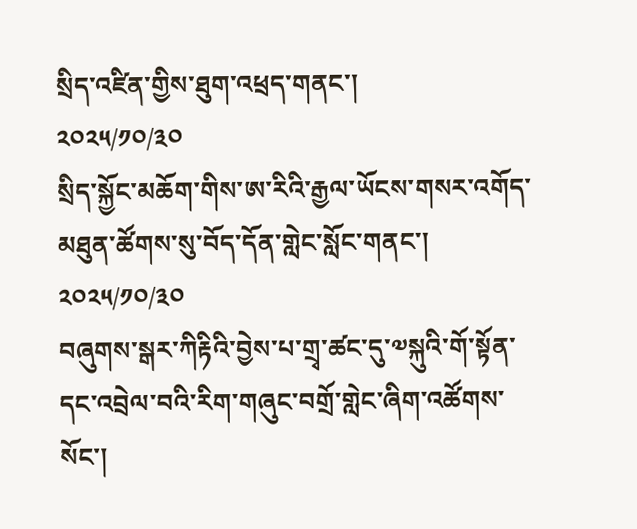སྲིད་འཛིན་གྱིས་ཐུག་འཕྲད་གནང་།
༢༠༢༥/༡༠/༣༠
སྲིད་སྐྱོང་མཆོག་གིས་ཨ་རིའི་རྒྱལ་ཡོངས་གསར་འགོད་མཐུན་ཚོགས་སུ་བོད་དོན་གླེང་སློང་གནང་།
༢༠༢༥/༡༠/༣༠
བཞུགས་སྒར་ཀིརྟིའི་བྱེས་པ་གྲྭ་ཚང་དུ་༧སྐུའི་གོ་སྟོན་དང་འབྲེལ་བའི་རིག་གཞུང་བགྲོ་གླེང་ཞིག་འཚོགས་སོང་།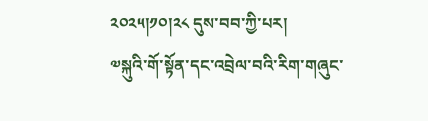༢༠༢༥།༡༠།༢༨ དུས་བབ་ཀྱི་པར།
༧སྐུའི་གོ་སྟོན་དང་འབྲེལ་བའི་རིག་གཞུང་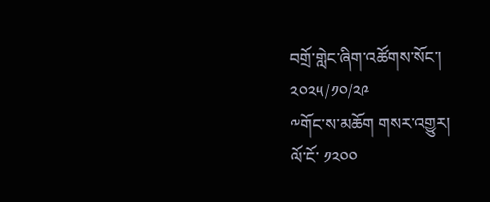བགྲོ་གླེང་ཞིག་འཚོགས་སོང་།
༢༠༢༥/༡༠/༢༩
༸གོང་ས་མཆོག གསར་འགྱུར།
ལོ་ངོ་ ༡༢༠༠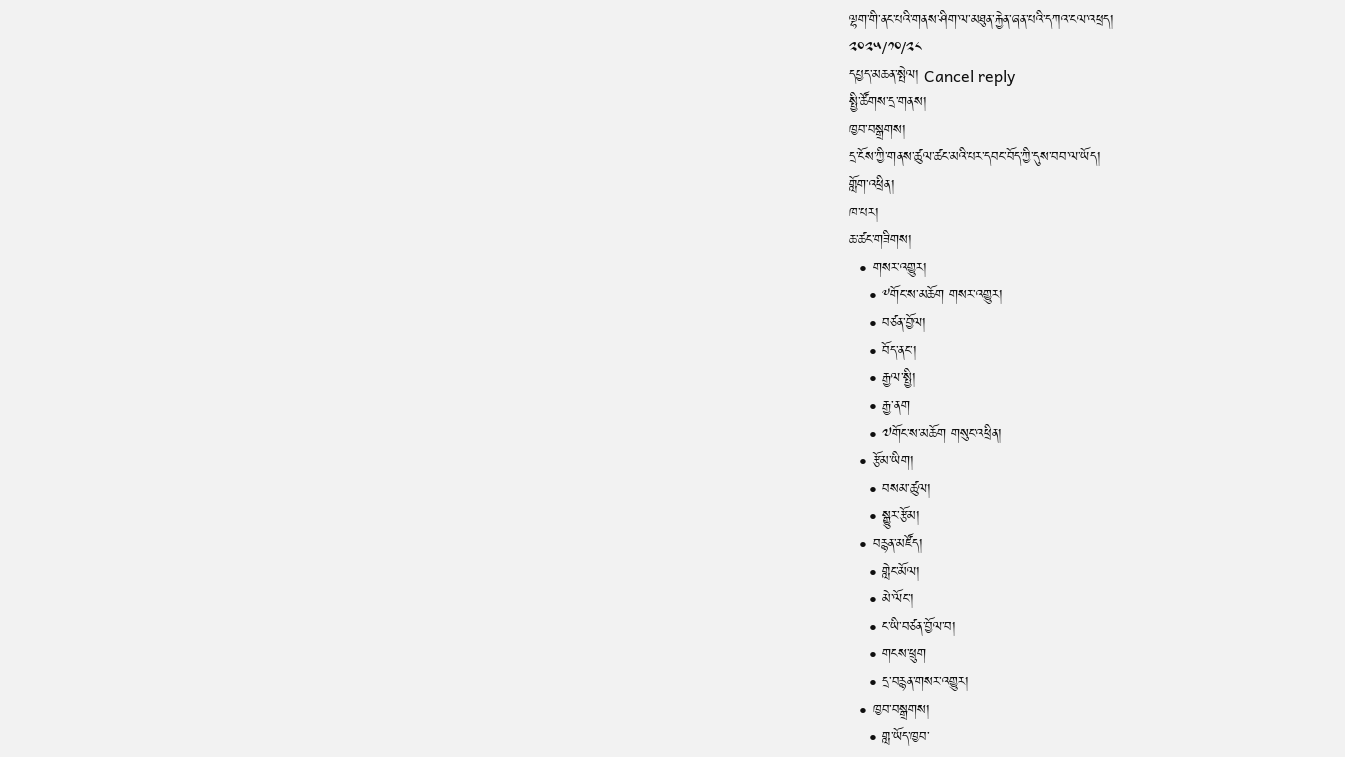ལྷག་གི་ནང་པའི་གནས་ཤིག་ལ་མཐུན་རྐྱེན་ཞན་པའི་དཀའ་ངལ་འཕྲད།
༢༠༢༥/༡༠/༢༨
དཔྱད་མཆན་སྤེལ། Cancel reply
སྤྱི་ཚོགས་དྲ་གནས།
ཁྱབ་བསྒྲགས།
དྲ་ངོས་ཀྱི་གནས་ཚུལ་ཚང་མའི་པར་དབང་བོད་ཀྱི་དུས་བབ་ལ་ཡོད།
གློག་འཕྲིན།
ཁ་པར།
ཆ་ཚང་གཟིགས།
  • གསར་འགྱུར།
    • ༸གོང་ས་མཆོག གསར་འགྱུར།
    • བཙན་བྱོལ།
    • བོད་ནང་།
    • རྒྱལ་སྤྱི།
    • རྒྱ་ནག
    • ༧གོང་ས་མཆོག གསུང་འཕྲིན།
  • རྩོམ་ཡིག།
    • བསམ་ཚུལ།
    • སྒྱུར་རྩོམ།
  • བརྙན་མཛོད།
    • གླེང་མོལ།
    • མེ་ལོང་།
    • ང་ཡི་བཙན་བྱོལ་བ།
    • གངས་ཕྲུག
    • དྲ་བརྙན་གསར་འགྱུར།
  • ཁྱབ་བསྒྲགས།
    • གླ་ཡོད་ཁྱབ་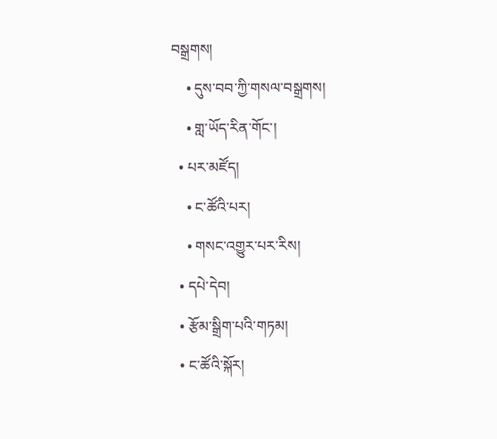བསྒྲགས།
    • དུས་བབ་ཀྱི་གསལ་བསྒྲགས།
    • གླ་ཡོད་རིན་གོང་།
  • པར་མཛོད།
    • ང་ཚོའི་པར།
    • གསང་འགྱུར་པར་རིས།
  • དཔེ་དེབ།
  • རྩོམ་སྒྲིག་པའི་གཏམ།
  • ང་ཚོའི་སྐོར།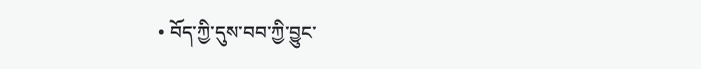• བོད་ཀྱི་དུས་བབ་ཀྱི་བྱུང་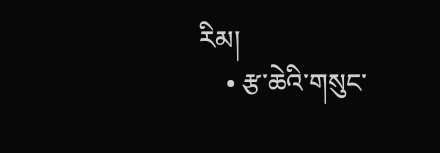རིམ།
    • རྩ་ཆེའི་གསུང་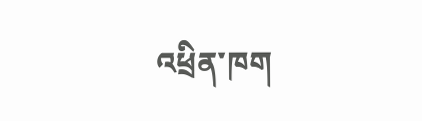འཕྲིན་ཁག